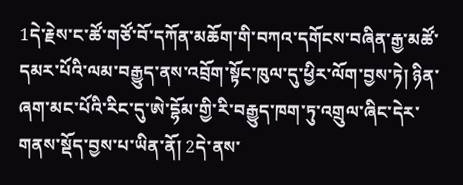1དེ་རྗེས་ང་ཚོ་གཙོ་བོ་དཀོན་མཆོག་གི་བཀའ་དགོངས་བཞིན་རྒྱ་མཚོ་དམར་པོའི་ལམ་བརྒྱུད་ནས་འབྲོག་སྟོང་ཁུལ་དུ་ཕྱིར་ལོག་བྱས་ཏེ། ཉིན་ཞག་མང་པོའི་རིང་དུ་ཨེ་དྷོམ་གྱི་རི་བརྒྱུད་ཁག་ཏུ་འགྲུལ་ཞིང་དེར་གནས་སྡོད་བྱས་པ་ཡིན་ནོ། 2དེ་ནས་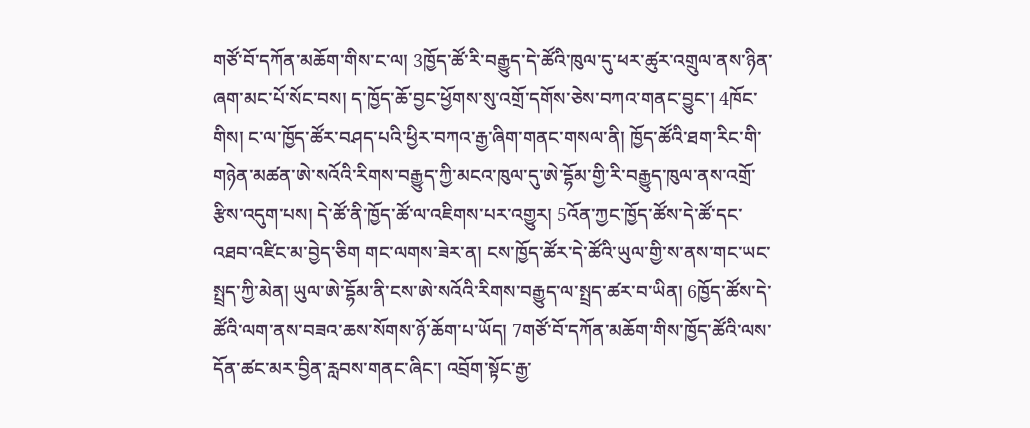གཙོ་བོ་དཀོན་མཆོག་གིས་ང་ལ། 3ཁྱོད་ཚོ་རི་བརྒྱུད་དེ་ཚོའི་ཁུལ་དུ་ཕར་ཚུར་འགྲུལ་ནས་ཉིན་ཞག་མང་པོ་སོང་བས། ད་ཁྱོད་ཆོ་བྱང་ཕྱོགས་སུ་འགྲོ་དགོས་ཅེས་བཀའ་གནང་བྱུང་། 4ཁོང་གིས། ང་ལ་ཁྱོད་ཚོར་བཤད་པའི་ཕྱིར་བཀའ་རྒྱ་ཞིག་གནང་གསལ་ནི། ཁྱོད་ཚོའི་ཐག་རིང་གི་གཉེན་མཚན་ཨེ་སའོའི་རིགས་བརྒྱུད་ཀྱི་མངའ་ཁུལ་དུ་ཨེ་དྷོམ་གྱི་རི་བརྒྱུད་ཁུལ་ནས་འགྲོ་རྩིས་འདུག་པས། དེ་ཚོ་ནི་ཁྱོད་ཚོ་ལ་འཇིགས་པར་འགྱུར། 5འོན་ཀྱང་ཁྱོད་ཚོས་དེ་ཚོ་དང་འཐབ་འཛིང་མ་བྱེད་ཅིག གང་ལགས་ཟེར་ན། ངས་ཁྱོད་ཚོར་དེ་ཚོའི་ཡུལ་གྱི་ས་ནས་གང་ཡང་སྤྲད་ཀྱི་མེན། ཡུལ་ཨེ་དྷོམ་ནི་ངས་ཨེ་སའོའི་རིགས་བརྒྱུད་ལ་སྤྲད་ཚར་བ་ཡིན། 6ཁྱོད་ཚོས་དེ་ཚོའི་ལག་ནས་བཟའ་ཆས་སོགས་ཉོ་ཆོག་པ་ཡོད། 7གཙོ་བོ་དཀོན་མཆོག་གིས་ཁྱོད་ཚོའི་ལས་དོན་ཚང་མར་བྱིན་རླབས་གནང་ཞིང་། འབྲོག་སྟོང་རྒྱ་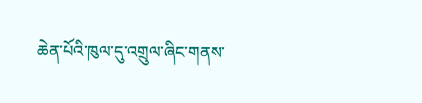ཆེན་པོའི་ཁུལ་དུ་འགྲུལ་ཞིང་གནས་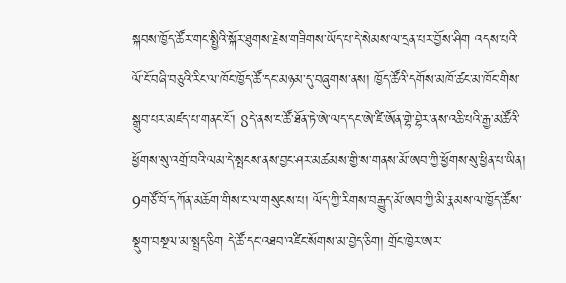སྐབས་ཁྱོད་ཚོར་གང་སྤྱིའི་སྐོར་ཐུགས་རྗེས་གཟིགས་ཡོད་པ་དེ་སེམས་ལ་དྲན་པར་བྱོས་ཤིག འདས་པའི་ལོ་ངོ་བཞི་བཅུའི་རིང་ལ་ཁོང་ཁྱོད་ཚོ་དང་མཉམ་དུ་བཞུགས་ནས། ཁྱོད་ཚོའི་དགོས་མཁོ་ཚང་མ་ཁོང་གིས་སྒྲུབ་པར་མཛད་པ་གནང་ངོ་། 8དེ་ནས་ང་ཚོ་ཐོན་ཏེ་ཨེ་ལད་དང་ཨེ་ཛི་ཨོན་གྷེ་བྷེར་ནས་འཆི་པའི་རྒྱ་མཚོའི་ཕྱོགས་སུ་འགྲོ་བའི་ལམ་དེ་སྤངས་ནས་བྱང་ཤར་མཚམས་གྱི་ས་གནས་མོ་ཨབ་ཀྱི་ཕྱོགས་སུ་ཕྱིན་པ་ཡིན། 9གཙོ་བོ་དཀོན་མཆོག་གིས་ང་ལ་གསུངས་པ། ལོད་ཀྱི་རིགས་བརྒྱུད་མོ་ཨབ་ཀྱི་མི་རྣམས་ལ་ཁྱོད་ཚོས་སྡུག་བསྔལ་མ་སྤྲད་ཅིག དེ་ཚོ་དང་འཐབ་འཛིང་སོགས་མ་བྱེད་ཅིག། གྲོང་ཁྱེར་ཨར་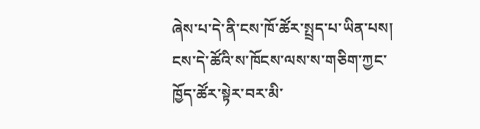ཞེས་པ་དེ་ནི་ངས་ཁོ་ཚོར་སྤྲད་པ་ཡིན་པས། ངས་དེ་ཚོའི་ས་ཁོངས་ལས་ས་གཅིག་ཀྱང་ཁྱོད་ཚོར་སྟེར་བར་མི་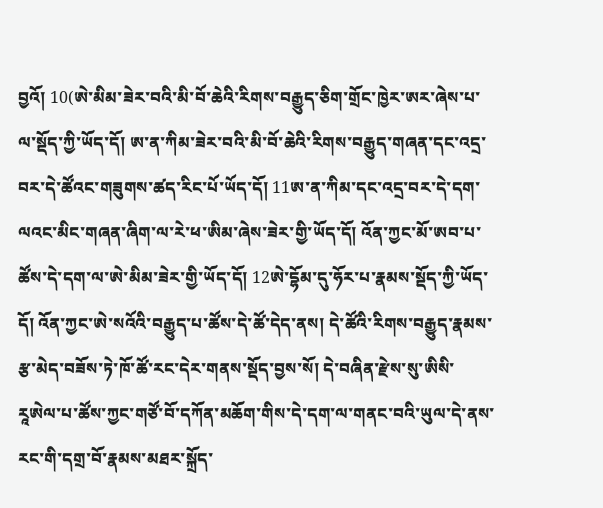བྱའོ། 10(ཨེ་མིམ་ཟེར་བའི་མི་བོ་ཆེའི་རིགས་བརྒྱུད་ཅིག་གྲོང་ཁྱེར་ཨར་ཞེས་པ་ལ་སྡོད་ཀྱི་ཡོད་དོ། ཨ་ན་ཀིམ་ཟེར་བའི་མི་བོ་ཆེའི་རིགས་བརྒྱུད་གཞན་དང་འདྲ་བར་དེ་ཚོའང་གཟུགས་ཚད་རིང་པོ་ཡོད་དོ། 11ཨ་ན་ཀིམ་དང་འདྲ་བར་དེ་དག་ལའང་མིང་གཞན་ཞིག་ལ་རེ་ཕ་ཨིམ་ཞེས་ཟེར་གྱི་ཡོད་དོ། འོན་ཀྱང་མོ་ཨབ་པ་ཚོས་དེ་དག་ལ་ཨེ་མིམ་ཟེར་གྱི་ཡོད་དོ། 12ཨེ་དྷོམ་དུ་ཧོར་པ་རྣམས་སྡོད་ཀྱི་ཡོད་དོ། འོན་ཀྱང་ཨེ་སའོའི་བརྒྱུད་པ་ཚོས་དེ་ཚོ་དེད་ནས། དེ་ཚོའི་རིགས་བརྒྱུད་རྣམས་རྩ་མེད་བཟོས་ཏེ་ཁོ་ཚོ་རང་དེར་གནས་སྡོད་བྱས་སོ། དེ་བཞིན་རྫེས་སུ་ཨིསི་རཱཨེལ་པ་ཚོས་ཀྱང་གཙོ་བོ་དཀོན་མཆོག་གིས་དེ་དག་ལ་གནང་བའི་ཡུལ་དེ་ནས་རང་གི་དགྲ་བོ་རྣམས་མཐར་སྐྲོད་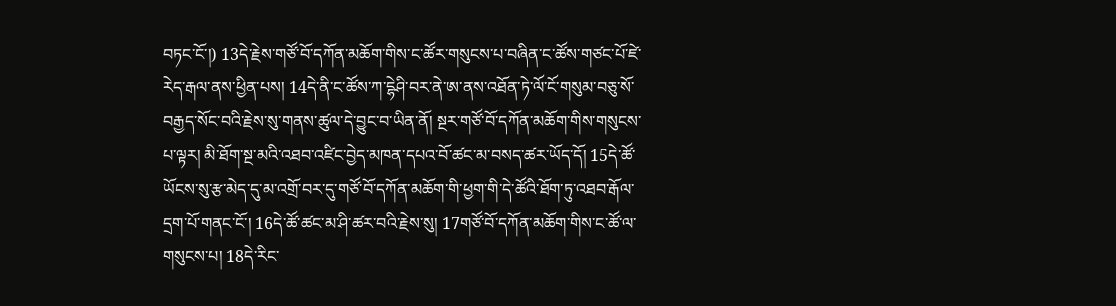བཏང་ངོ་།) 13དེ་རྗེས་གཙོ་བོ་དཀོན་མཆོག་གིས་ང་ཚོར་གསུངས་པ་བཞིན་ང་ཚོས་གཙང་པོ་ཛེ་རེད་རྒལ་ནས་ཕྱིན་པས། 14དེ་ནི་ང་ཚོས་ཀ་དྷེཤི་བར་ནེ་ཨ་ནས་འཐོན་ཏེ་ལོ་ངོ་གསུམ་བཅུ་སོ་བརྒྱད་སོང་བའི་རྗེས་སུ་གནས་ཚུལ་དེ་བྱུང་བ་ཡིན་ནོ། སྔར་གཙོ་བོ་དཀོན་མཆོག་གིས་གསུངས་པ་ལྟར། མི་ཐོག་སྔ་མའི་འཐབ་འཛིང་བྱེད་མཁན་དཔའ་བོ་ཚང་མ་བསད་ཚར་ཡོད་དོ། 15དེ་ཚོ་ཡོངས་སུ་རྩ་མེད་དུ་མ་འགྲོ་བར་དུ་གཙོ་བོ་དཀོན་མཆོག་གི་ཕྱག་གི་དེ་ཚོའི་ཐོག་ཏུ་འཐབ་རྒོལ་དྲག་པོ་གནང་ངོ་། 16དེ་ཚོ་ཚང་མ་ཤི་ཚར་བའི་རྗེས་སུ། 17གཙོ་བོ་དཀོན་མཆོག་གིས་ང་ཚོ་ལ་གསུངས་པ། 18དེ་རིང་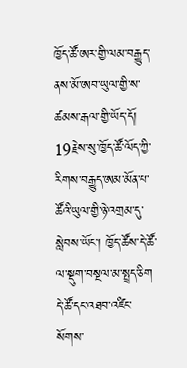ཁྱོད་ཚོ་ཨར་གྱི་ལམ་བརྒྱུད་ནས་མོ་ཨབ་ཡུལ་གྱི་ས་ཚམས་རྒལ་གྱི་ཡོད་དོ། 19རྗེས་སུ་ཁྱོད་ཚོ་ལོད་ཀྱི་རིགས་བརྒྱུད་ཨམ་མོན་པ་ཚོའི་ཡུལ་གྱི་ཉེ་འགྲམ་དུ་སླེབས་ཡོང་། ཁྱོད་ཚོས་དེ་ཚོ་ལ་སྡུག་བསྔལ་མ་སྤྲད་ཅིག དེ་ཚོ་དང་འཐབ་འཛིང་སོགས་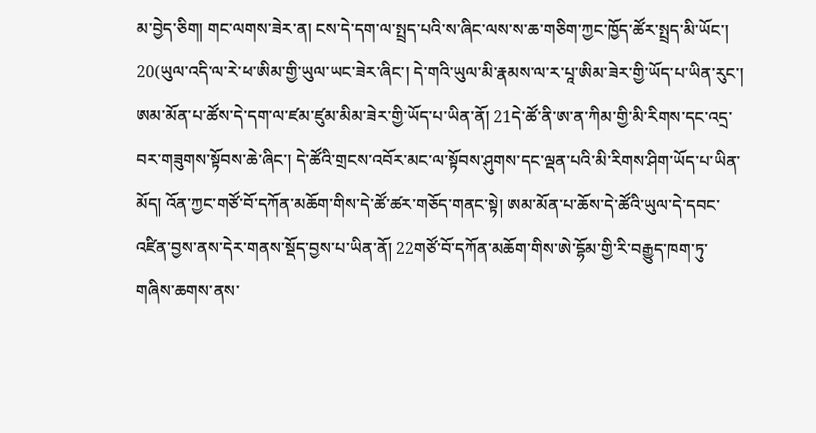མ་བྱེད་ཅིག། གང་ལགས་ཟེར་ན། ངས་དེ་དག་ལ་སྤྲད་པའི་ས་ཞིང་ལས་ས་ཆ་གཅིག་ཀྱང་ཁྱོད་ཚོར་སྤྲད་མི་ཡོང་། 20(ཡུལ་འདི་ལ་རེ་ཕ་ཨིམ་གྱི་ཡུལ་ཡང་ཟེར་ཞིང་། དེ་གའི་ཡུལ་མི་རྣམས་ལ་ར་པཱ་ཨིམ་ཟེར་གྱི་ཡོད་པ་ཡིན་རུང་། ཨམ་མོན་པ་ཚོས་དེ་དག་ལ་ཛམ་ཛུམ་མིམ་ཟེར་གྱི་ཡོད་པ་ཡིན་ནོ། 21དེ་ཚོ་ནི་ཨ་ན་ཀིམ་གྱི་མི་རིགས་དང་འདྲ་བར་གཟུགས་སྟོབས་ཆེ་ཞིང་། དེ་ཚོའི་གྲངས་འབོར་མང་ལ་སྟོབས་ཤུགས་དང་ལྡན་པའི་མི་རིགས་ཤིག་ཡོད་པ་ཡིན་མོད། འོན་ཀྱང་གཙོ་བོ་དཀོན་མཆོག་གིས་དེ་ཚོ་ཚར་གཅོད་གནང་སྟེ། ཨམ་མོན་པ་ཆོས་དེ་ཚོའི་ཡུལ་དེ་དབང་འཛིན་བྱས་ནས་དེར་གནས་སྡོད་བྱས་པ་ཡིན་ནོ། 22གཙོ་བོ་དཀོན་མཆོག་གིས་ཨེ་དྷོམ་གྱི་རི་བརྒྱུད་ཁག་ཏུ་གཞིས་ཆགས་ནས་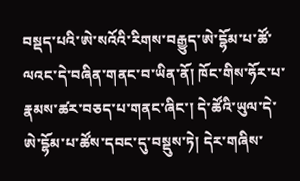བསྡད་པའི་ཨེ་སའོའི་རིགས་བརྒྱུད་ཨེ་དྷོམ་པ་ཚོ་ལའང་དེ་བཞིན་གནང་བ་ཡིན་ནོ། ཁོང་གིས་ཧོར་པ་རྣམས་ཚར་བཅད་པ་གནང་ཞིང་། དེ་ཚོའི་ཡུལ་དེ་ཨེ་དྷོམ་པ་ཚོས་དབང་དུ་བསྡུས་ཏེ། དེར་གཞིས་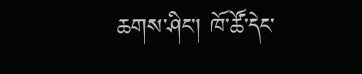ཆགས་ཤིང་། ཁོ་ཚོ་དེང་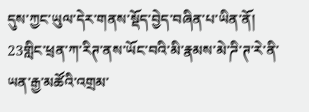དུས་ཀྱང་ཡུལ་དེར་གནས་སྡོད་བྱེད་བཞིན་པ་ཡིན་ནོ། 23གླིང་ཕྲན་ཀ་རིཊ་ནས་ཡོང་བའི་མི་རྣམས་མེ་ཌི་ཊ་རེ་ནི་ཡན་རྒྱ་མཚོའི་འགྲམ་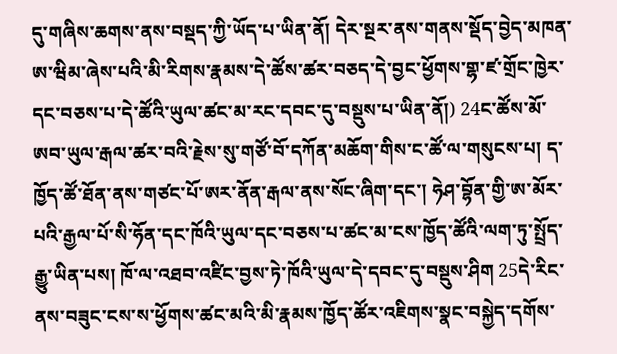དུ་གཞིས་ཆགས་ནས་བསྡད་ཀྱི་ཡོད་པ་ཡིན་ནོ། དེར་སྔར་ནས་གནས་སྡོད་བྱེད་མཁན་ཨ་ཝིམ་ཞེས་པའི་མི་རིགས་རྣམས་དེ་ཚོས་ཚར་བཅད་དེ་བྱང་ཕྱོགས་གྷ་ཛ་གྲོང་ཁྱེར་དང་བཅས་པ་དེ་ཚོའི་ཡུལ་ཚང་མ་རང་དབང་དུ་བསྡུས་པ་ཡིན་ནོ།) 24ང་ཚོས་མོ་ཨབ་ཡུལ་རྒལ་ཚར་བའི་རྗེས་སུ་གཙོ་བོ་དཀོན་མཆོག་གིས་ང་ཚོ་ལ་གསུངས་པ། ད་ཁྱོད་ཚོ་ཐོན་ནས་གཙང་པོ་ཨར་ནོན་རྒལ་ནས་སོང་ཞིག་དང་། ཧེཤ་བྷོན་གྱི་ཨ་མོར་པའི་རྒྱལ་པོ་སི་ཧོན་དང་ཁོའི་ཡུལ་དང་བཅས་པ་ཚང་མ་ངས་ཁྱོད་ཚོའི་ལག་ཏུ་སྤྲོད་རྒྱུ་ཡིན་པས། ཁོ་ལ་འཐབ་འཛིང་བྱས་ཏེ་ཁོའི་ཡུལ་དེ་དབང་དུ་བསྡུས་ཤིག 25དེ་རིང་ནས་བཟུང་ངས་ས་ཕྱོགས་ཚང་མའི་མི་རྣམས་ཁྱོད་ཚོར་འཇིགས་སྣང་བསྐྱེད་དགོས་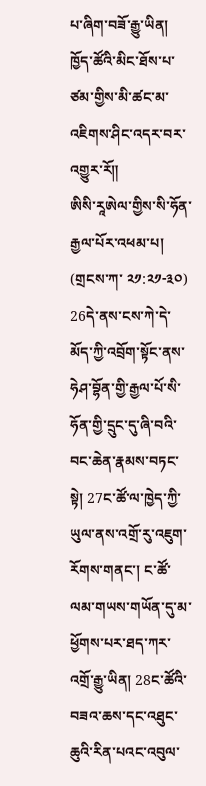པ་ཞིག་བཟོ་རྒྱུ་ཡིན། ཁྱོད་ཚོའི་མིང་ཐོས་པ་ཙམ་གྱིས་མི་ཚང་མ་འཇིགས་ཤིང་འདར་བར་འགྱུར་རོ༎
ཨིསི་རཱཨེལ་གྱིས་སི་ཧོན་རྒྱལ་པོར་འཕམ་པ།
(གྲངས་ཀ་ ༢༡:༢༡-༣༠)
26དེ་ནས་ངས་ཀེ་དེ་མོད་ཀྱི་འབྲོག་སྟོང་ནས་ཧེཤ་བྷོན་གྱི་རྒྱལ་པོ་སི་ཧོན་གྱི་དྲུང་དུ་ཞི་བའི་བང་ཆེན་རྣམས་བཏང་སྟེ། 27ང་ཚོ་ལ་ཁྱེད་ཀྱི་ཡུལ་ནས་འགྲོ་རུ་འཇུག་རོགས་གནང་། ང་ཚོ་ལམ་གཡས་གཡོན་དུ་མ་ཕྱོགས་པར་ཐད་ཀར་འགྲོ་རྒྱུ་ཡིན། 28ང་ཚོའི་བཟའ་ཆས་དང་འཐུང་ཆུའི་རིན་པའང་འབུལ་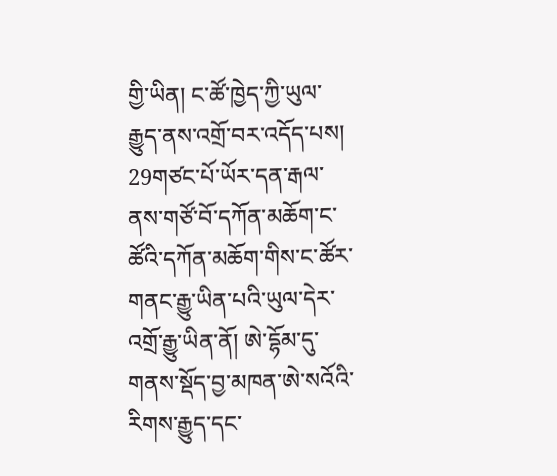གྱི་ཡིན། ང་ཚོ་ཁྱེད་ཀྱི་ཡུལ་རྒྱུད་ནས་འགྲོ་བར་འདོད་པས། 29གཙང་པོ་ཡོར་དན་རྒལ་ནས་གཙོ་བོ་དཀོན་མཆོག་ང་ཚོའི་དཀོན་མཆོག་གིས་ང་ཚོར་གནང་རྒྱུ་ཡིན་པའི་ཡུལ་དེར་འགྲོ་རྒྱུ་ཡིན་ནོ། ཨེ་དྷོམ་དུ་གནས་སྡོད་བྱ་མཁན་ཨེ་སའོའི་རིགས་རྒྱུད་དང་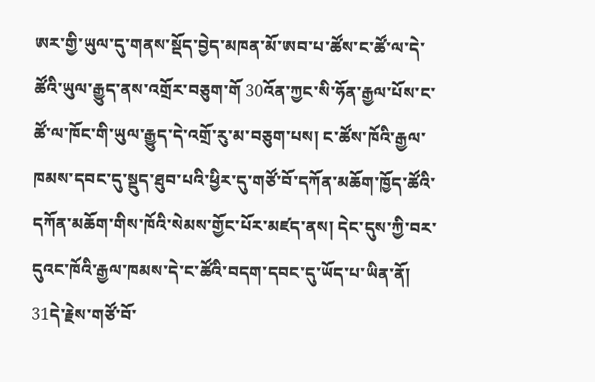ཨར་གྱི་ཡུལ་དུ་གནས་སྡོད་བྱེད་མཁན་མོ་ཨབ་པ་ཚོས་ང་ཚོ་ལ་དེ་ཚོའི་ཡུལ་རྒྱུད་ནས་འགྲོར་བཅུག་གོ 30འོན་ཀྱང་སི་ཧོན་རྒྱལ་པོས་ང་ཚོ་ལ་ཁོང་གི་ཡུལ་རྒྱུད་དེ་འགྲོ་རུ་མ་བཅུག་པས། ང་ཚོས་ཁོའི་རྒྱལ་ཁམས་དབང་དུ་སྡུད་ཐུབ་པའི་ཕྱིར་དུ་གཙོ་བོ་དཀོན་མཆོག་ཁྱོད་ཚོའི་དཀོན་མཆོག་གིས་ཁོའི་སེམས་གྱོང་པོར་མཛད་ནས། དེང་དུས་ཀྱི་བར་དུའང་ཁོའི་རྒྱལ་ཁམས་དེ་ང་ཚོའི་བདག་དབང་དུ་ཡོད་པ་ཡིན་ནོ། 31དེ་རྗེས་གཙོ་བོ་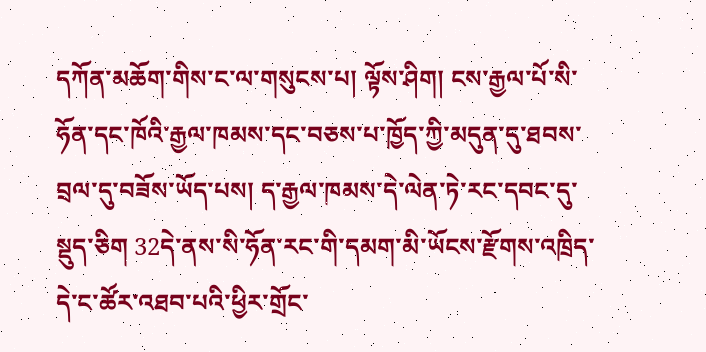དཀོན་མཆོག་གིས་ང་ལ་གསུངས་པ། ལྟོས་ཤིག། ངས་རྒྱལ་པོ་སི་ཧོན་དང་ཁོའི་རྒྱལ་ཁམས་དང་བཅས་པ་ཁྱོད་ཀྱི་མདུན་དུ་ཐབས་བྲལ་དུ་བཟོས་ཡོད་པས། ད་རྒྱལ་ཁམས་དེ་ལེན་ཏེ་རང་དབང་དུ་སྡུད་ཅིག 32དེ་ནས་སི་ཧོན་རང་གི་དམག་མི་ཡོངས་རྫོགས་འཁྲིད་དེ་ང་ཚོར་འཐབ་པའི་ཕྱིར་གྲོང་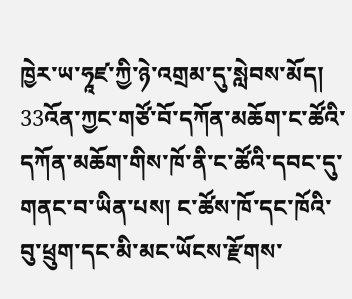ཁྱེར་ཡ་ཧཱཛ་ཀྱི་ཉེ་འགྲམ་དུ་སླེབས་མོད། 33འོན་ཀྱང་གཙོ་བོ་དཀོན་མཆོག་ང་ཚོའི་དཀོན་མཆོག་གིས་ཁོ་ནི་ང་ཚོའི་དབང་དུ་གནང་བ་ཡིན་པས། ང་ཚོས་ཁོ་དང་ཁོའི་བུ་ཕྲུག་དང་མི་མང་ཡོངས་རྫོགས་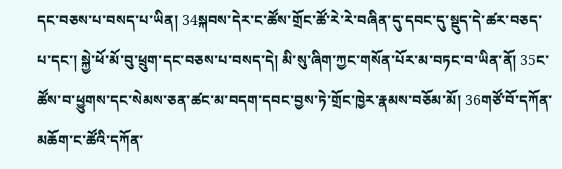དང་བཅས་པ་བསད་པ་ཡིན། 34སྐབས་དེར་ང་ཚོས་གྲོང་ཚོ་རེ་རེ་བཞིན་དུ་དབང་དུ་སྡུད་དེ་ཚར་བཅད་པ་དང་། སྐྱེ་ཕོ་མོ་བུ་ཕྲུག་དང་བཅས་པ་བསད་དེ། མི་སུ་ཞིག་ཀྱང་གསོན་པོར་མ་བཏང་བ་ཡིན་ནོ། 35ང་ཚོས་བ་ཕྱུགས་དང་སེམས་ཅན་ཚང་མ་བདག་དབང་བྱས་ཏེ་གྲོང་ཁྱེར་རྣམས་བཅོམ་མོ། 36གཙོ་བོ་དཀོན་མཆོག་ང་ཚོའི་དཀོན་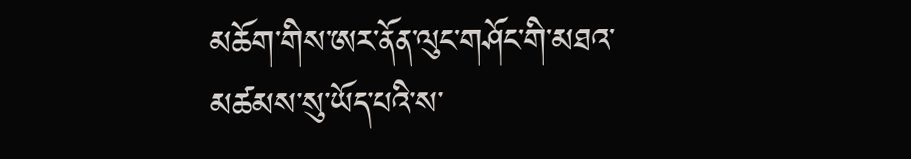མཆོག་གིས་ཨར་ནོན་ལུང་གཤོང་གི་མཐའ་མཚམས་སུ་ཡོད་པའི་ས་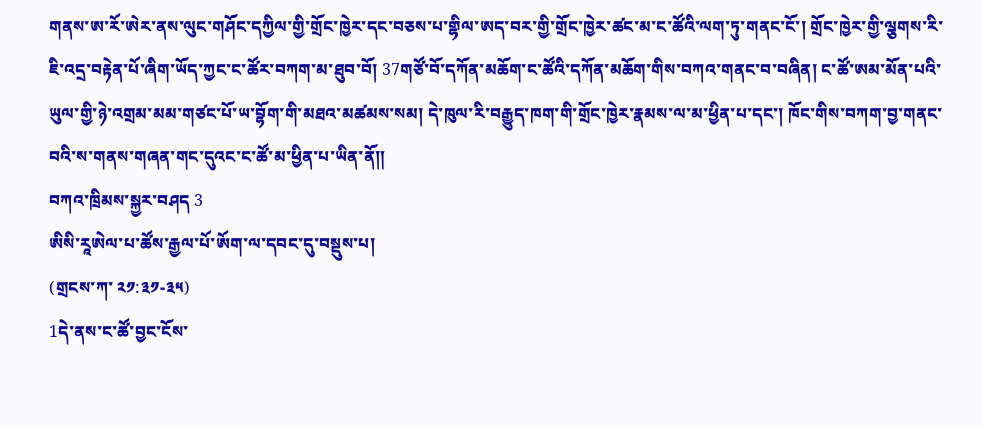གནས་ཨ་རོ་ཨེར་ནས་ལུང་གཤོང་དཀྱིལ་གྱི་གྲོང་ཁྱེར་དང་བཅས་པ་གྷིལ་ཨད་བར་གྱི་གྲོང་ཁྱེར་ཚང་མ་ང་ཚོའི་ལག་ཏུ་གནང་ངོ་། གྲོང་ཁྱེར་གྱི་ལྕགས་རི་ཇི་འདྲ་བརྟེན་པོ་ཞིག་ཡོད་ཀྱང་ང་ཚོར་བཀག་མ་ཐུབ་བོ། 37གཙོ་བོ་དཀོན་མཆོག་ང་ཚོའི་དཀོན་མཆོག་གིས་བཀའ་གནང་བ་བཞིན། ང་ཚོ་ཨམ་མོན་པའི་ཡུལ་གྱི་ཉེ་འགྲམ་མམ་གཙང་པོ་ཡ་བྷོག་གི་མཐའ་མཚམས་སམ། དེ་ཁུལ་རི་བརྒྱུད་ཁག་གི་གྲོང་ཁྱེར་རྣམས་ལ་མ་ཕྱིན་པ་དང་། ཁོང་གིས་བཀག་བྱ་གནང་བའི་ས་གནས་གཞན་གང་དུའང་ང་ཚོ་མ་ཕྱིན་པ་ཡིན་ནོ༎
བཀའ་ཁྲིམས་སྐྱར་བཤད 3
ཨིསི་རཱཨེལ་པ་ཚོས་རྒྱལ་པོ་ཨོག་ལ་དབང་དུ་བསྡུས་པ།
(གྲངས་ཀ་ ༢༡:༣༡-༣༥)
1དེ་ནས་ང་ཚོ་བྱང་ངོས་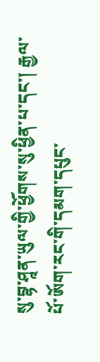སུ་བྷ་ཤཱན་ཡུལ་གྱི་ཕྱོགས་སུ་ཕྱིན་པ་དང་། རྒྱལ་པོ་ཨོག་རང་གི་དམག་དཔུང་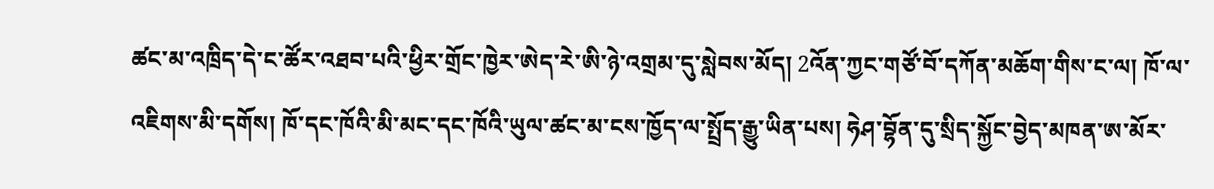ཚང་མ་འཁྲིད་དེ་ང་ཚོར་འཐབ་པའི་ཕྱིར་གྲོང་ཁྱེར་ཨེད་རེ་ཨི་ཉེ་འགྲམ་དུ་སླེབས་མོད། 2འོན་ཀྱང་གཙོ་བོ་དཀོན་མཆོག་གིས་ང་ལ། ཁོ་ལ་འཇིགས་མི་དགོས། ཁོ་དང་ཁོའི་མི་མང་དང་ཁོའི་ཡུལ་ཚང་མ་ངས་ཁྱོད་ལ་སྤྲོད་རྒྱུ་ཡིན་པས། ཧེཤ་བྷོན་དུ་སྲིད་སྐྱོང་བྱེད་མཁན་ཨ་མོར་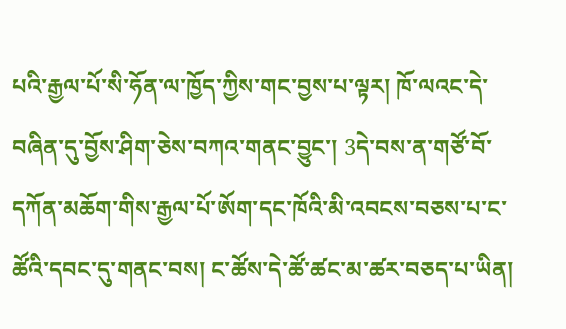པའི་རྒྱལ་པོ་སི་ཧོན་ལ་ཁྱོད་ཀྱིས་གང་བྱས་པ་ལྟར། ཁོ་ལའང་དེ་བཞིན་དུ་བྱོས་ཤིག་ཅེས་བཀའ་གནང་བྱུང་། 3དེ་བས་ན་གཙོ་བོ་དཀོན་མཆོག་གིས་རྒྱལ་པོ་ཨོག་དང་ཁོའི་མི་འབངས་བཅས་པ་ང་ཚོའི་དབང་དུ་གནང་བས། ང་ཚོས་དེ་ཚོ་ཚང་མ་ཚར་བཅད་པ་ཡིན།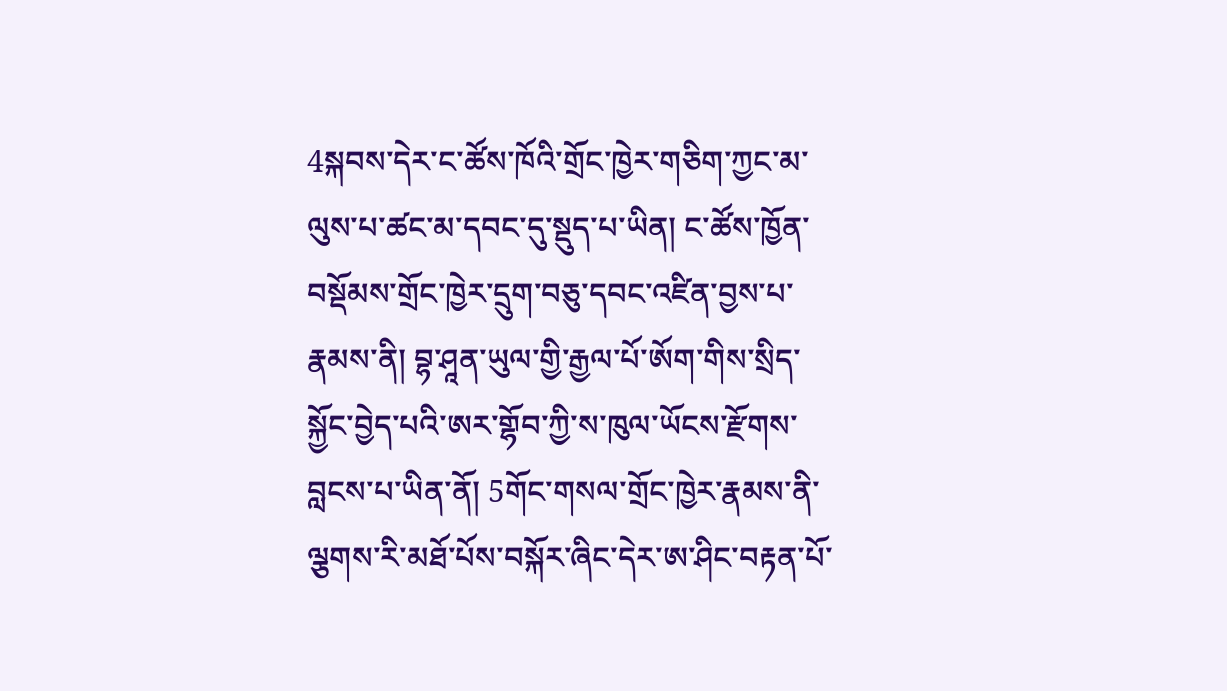4སྐབས་དེར་ང་ཚོས་ཁོའི་གྲོང་ཁྱེར་གཅིག་ཀྱང་མ་ལུས་པ་ཚང་མ་དབང་དུ་སྡུད་པ་ཡིན། ང་ཚོས་ཁྱོན་བསྡོམས་གྲོང་ཁྱེར་དྲུག་བཅུ་དབང་འཛིན་བྱས་པ་རྣམས་ནི། བྷ་ཤཱན་ཡུལ་གྱི་རྒྱལ་པོ་ཨོག་གིས་སྲིད་སྐྱོང་བྱེད་པའི་ཨར་གྷོབ་ཀྱི་ས་ཁུལ་ཡོངས་རྫོགས་བླངས་པ་ཡིན་ནོ། 5གོང་གསལ་གྲོང་ཁྱེར་རྣམས་ནི་ལྕགས་རི་མཐོ་པོས་བསྐོར་ཞིང་དེར་ཨ་ཤིང་བརྟན་པོ་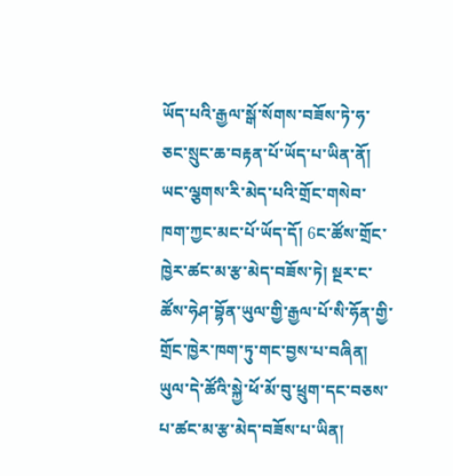ཡོད་པའི་རྒྱལ་སྒོ་སོགས་བཟོས་ཏེ་ཧ་ཅང་སྲུང་ཆ་བརྟན་པོ་ཡོད་པ་ཡིན་ནོ། ཡང་ལྕགས་རི་མེད་པའི་གྲོང་གསེབ་ཁག་ཀྱང་མང་པོ་ཡོད་དོ། 6ང་ཚོས་གྲོང་ཁྱེར་ཚང་མ་རྩ་མེད་བཟོས་ཏེ། སྔར་ང་ཚོས་ཧེཤ་བྷོན་ཡུལ་གྱི་རྒྱལ་པོ་སི་ཧོན་གྱི་གྲོང་ཁྱེར་ཁག་ཏུ་གང་བྱས་པ་བཞིན། ཡུལ་དེ་ཚོའི་སྐྱེ་ཕོ་མོ་བུ་ཕྲུག་དང་བཅས་པ་ཚང་མ་རྩ་མེད་བཟོས་པ་ཡིན།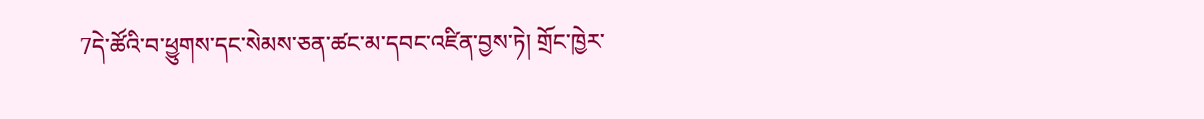7དེ་ཚོའི་བ་ཕྱུགས་དང་སེམས་ཅན་ཚང་མ་དབང་འཛིན་བྱས་ཏེ། གྲོང་ཁྱེར་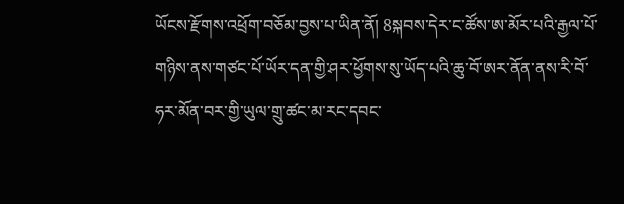ཡོངས་རྫོགས་འཕྲོག་བཅོམ་བྱས་པ་ཡིན་ནོ། 8སྐབས་དེར་ང་ཚོས་ཨ་མོར་པའི་རྒྱལ་པོ་གཉིས་ནས་གཙང་པོ་ཡོར་དན་གྱི་ཤར་ཕྱོགས་སུ་ཡོད་པའི་ཆུ་བོ་ཨར་ནོན་ནས་རི་བོ་ཧར་མོན་བར་གྱི་ཡུལ་གྲུ་ཚང་མ་རང་དབང་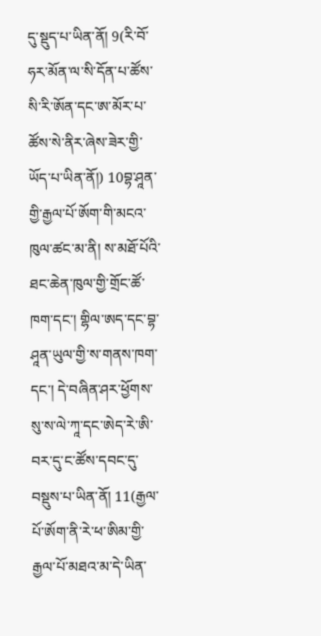དུ་སྡུད་པ་ཡིན་ནོ། 9(རི་བོ་ཧར་མོན་ལ་སི་དོན་པ་ཚོས་སི་རི་ཨོན་དང་ཨ་མོར་པ་ཚོས་སེ་ནིར་ཞེས་ཟེར་གྱི་ཡོད་པ་ཡིན་ནོ།) 10བྷ་ཤཱན་གྱི་རྒྱལ་པོ་ཨོག་གི་མངའ་ཁུལ་ཚང་མ་ནི། ས་མཐོ་པོའི་ཐང་ཆེན་ཁུལ་གྱི་གྲོང་ཚོ་ཁག་དང་། གྷིལ་ཨད་དང་བྷ་ཤཱན་ཡུལ་གྱི་ས་གནས་ཁག་དང་། དེ་བཞིན་ཤར་ཕྱོགས་སུ་ས་ལེ་ཀཱ་དང་ཨེད་རེ་ཨི་བར་དུ་ང་ཚོས་དབང་དུ་བསྡུས་པ་ཡིན་ནོ། 11(རྒྱལ་པོ་ཨོག་ནི་རེ་ཕ་ཨིམ་གྱི་རྒྱལ་པོ་མཐའ་མ་དེ་ཡིན་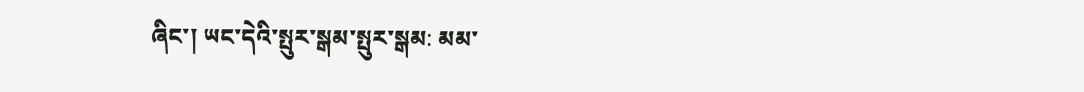ཞིང་། ཡང་དེའི་སྤུར་སྒམ་སྤུར་སྒམ: མམ་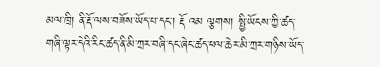མལ་ཁྲི། ནི་རྡོ་ལས་བཟོས་ཡོད་པ་དང་། རྡོ འམ ལྕགས། སྤྱི་ཡོངས་ཀྱི་ཚད་གཞི་ལྟར་དེའི་རིང་ཚད་ནི་མི་ཀྲར་བཞི་དང་ཞེང་ཚད་ཕལ་ཆེར་མི་ཀྲར་གཉིས་ཡོད་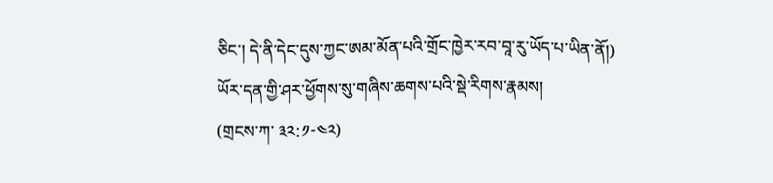ཅིང་། དེ་ནི་དེང་དུས་ཀྱང་ཨམ་མོན་པའི་གྲོང་ཁྱེར་རབ་བཱ་རུ་ཡོད་པ་ཡིན་ནོ།)
ཡོར་དན་གྱི་ཤར་ཕྱོགས་སུ་གཞིས་ཆགས་པའི་སྡེ་རིགས་རྣམས།
(གྲངས་ཀ་ ༣༢:༡-༤༢)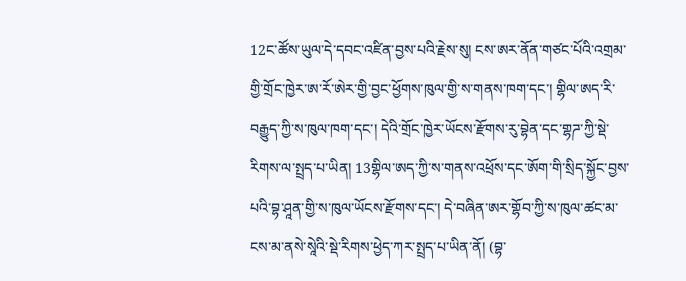12ང་ཚོས་ཡུལ་དེ་དབང་འཛིན་བྱས་པའི་རྗེས་སུ། ངས་ཨར་ནོན་གཙང་པོའི་འགྲམ་གྱི་གྲོང་ཁྱེར་ཨ་རོ་ཨེར་གྱི་བྱང་ཕྱོགས་ཁུལ་གྱི་ས་གནས་ཁག་དང་། གྷིལ་ཨད་རི་བརྒྱུད་ཀྱི་ས་ཁུལ་ཁག་དང་། དེའི་གྲོང་ཁྱེར་ཡོངས་རྫོགས་རུ་བྷེན་དང་གྷཌ་ཀྱི་སྡེ་རིགས་ལ་སྤྲད་པ་ཡིན། 13གྷིལ་ཨད་ཀྱི་ས་གནས་འཕྲོས་དང་ཨོག་གི་སྲིད་སྐྱོང་བྱས་པའི་བྷ་ཤཱན་གྱི་ས་ཁུལ་ཡོངས་རྫོགས་དང་། དེ་བཞིན་ཨར་གྷོབ་ཀྱི་ས་ཁུལ་ཚང་མ་ངས་མ་ནསེ་སཱེའི་སྡེ་རིགས་ཕྱེད་ཀར་སྤྲད་པ་ཡིན་ནོ། (བྷ་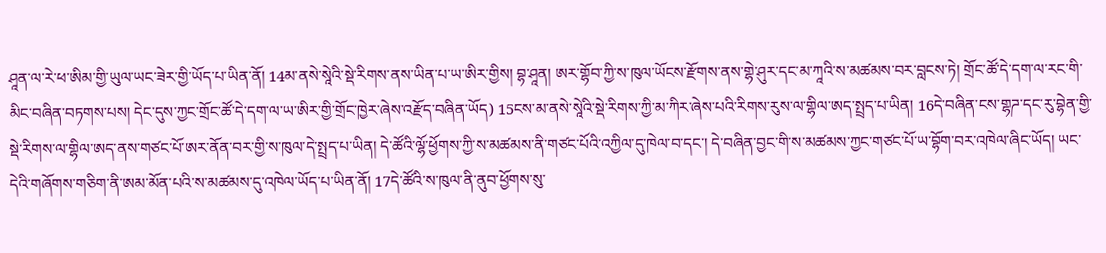ཤཱན་ལ་རེ་ཕ་ཨིམ་གྱི་ཡུལ་ཡང་ཟེར་གྱི་ཡོད་པ་ཡིན་ནོ། 14མ་ནསེ་སཱེའི་སྡེ་རིགས་ནས་ཡིན་པ་ཡ་ཨིར་གྱིས། བྷ་ཤཱན། ཨར་གྷོབ་ཀྱི་ས་ཁུལ་ཡོངས་རྫོགས་ནས་གྷེ་ཤུར་དང་མ་ཀཱའི་ས་མཚམས་བར་བླངས་ཏེ། གྲོང་ཚོ་དེ་དག་ལ་རང་གི་མིང་བཞིན་བཏགས་པས། དེང་དུས་ཀྱང་གྲོང་ཚོ་དེ་དག་ལ་ཡ་ཨིར་གྱི་གྲོང་ཁྱེར་ཞེས་འརྫོད་བཞིན་ཡོད) 15ངས་མ་ནསེ་སཱེའི་སྡེ་རིགས་ཀྱི་མ་ཀིར་ཞེས་པའི་རིགས་རུས་ལ་གྷིལ་ཨད་སྤྲད་པ་ཡིན། 16དེ་བཞིན་ངས་གྷཌ་དང་རུ་བྷེན་གྱི་སྡེ་རིགས་ལ་གྷིལ་ཨད་ནས་གཙང་པོ་ཨར་ནོན་བར་གྱི་ས་ཁུལ་དེ་སྤྲད་པ་ཡིན། དེ་ཚོའི་ལྷོ་ཕྱོགས་ཀྱི་ས་མཚམས་ནི་གཙང་པོའི་འཀྱིལ་དུ་ཁེལ་བ་དང་། དེ་བཞིན་བྱང་གི་ས་མཚམས་ཀྱང་གཙང་པོ་ཡ་བྷོག་བར་འཁེལ་ཞིང་ཡོད། ཡང་དེའི་གཞོགས་གཅིག་ནི་ཨམ་མོན་པའི་ས་མཚམས་དུ་འཁེལ་ཡོད་པ་ཡིན་ནོ། 17དེ་ཚོའི་ས་ཁུལ་ནི་ནུབ་ཕྱོགས་སུ་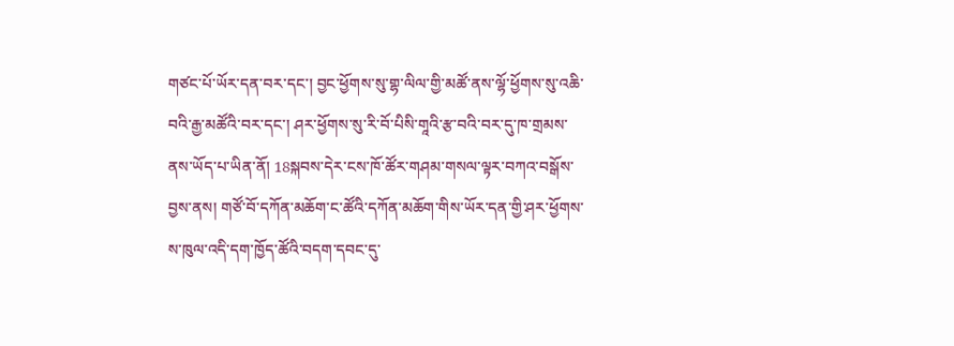གཙང་པོ་ཡོར་དན་བར་དང་། བྱང་ཕྱོགས་སུ་གྷ་ལིལ་གྱི་མཚོ་ནས་ལྷོ་ཕྱོགས་སུ་འཆི་བའི་རྒྱ་མཚོའི་བར་དང་། ཤར་ཕྱོགས་སུ་རི་བོ་པིསི་གཱའི་རྩ་བའི་བར་དུ་ཁ་གྲམས་ནས་ཡོད་པ་ཡིན་ནོ། 18སྐབས་དེར་ངས་ཁོ་ཚོར་གཤམ་གསལ་ལྟར་བཀའ་བསྒོས་བྱས་ནས། གཙོ་བོ་དཀོན་མཆོག་ང་ཚོའི་དཀོན་མཆོག་གིས་ཡོར་དན་གྱི་ཤར་ཕྱོགས་ས་ཁུལ་འདི་དག་ཁྱོད་ཚོའི་བདག་དབང་དུ་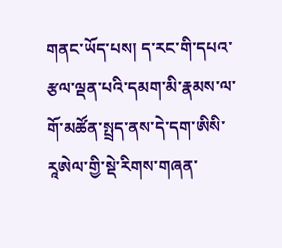གནང་ཡོད་པས། ད་རང་གི་དཔའ་རྩལ་ལྡན་པའི་དམག་མི་རྣམས་ལ་གོ་མཚོན་སྤྲད་ནས་དེ་དག་ཨིསི་རཱཨེལ་གྱི་སྡེ་རིགས་གཞན་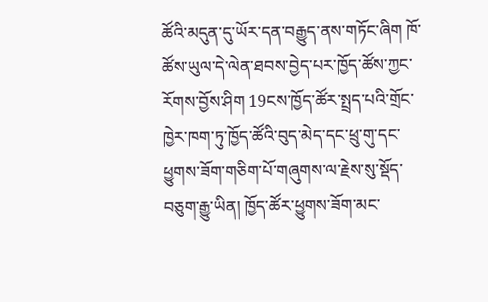ཚོའི་མདུན་དུ་ཡོར་དན་བརྒྱུད་ནས་གཏོང་ཞིག ཁོ་ཚོས་ཡུལ་དེ་ལེན་ཐབས་བྱེད་པར་ཁྱོད་ཚོས་ཀྱང་རོགས་བྱོས་ཤིག 19ངས་ཁྱོད་ཚོར་སྤྲད་པའི་གྲོང་ཁྱེར་ཁག་ཏུ་ཁྱོད་ཚོའི་བུད་མེད་དང་ཕྲུ་གུ་དང་ཕྱུགས་ཟོག་གཅིག་པོ་གཞུགས་ལ་རྗེས་སུ་སྡོད་བཅུག་རྒྱུ་ཡིན། ཁྱོད་ཚོར་ཕྱུགས་ཟོག་མང་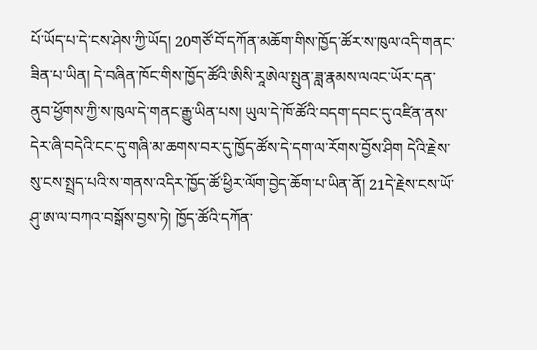པོ་ཡོད་པ་དེ་ངས་ཤེས་ཀྱི་ཡོད། 20གཙོ་བོ་དཀོན་མཆོག་གིས་ཁྱོད་ཚོར་ས་ཁུལ་འདི་གནང་ཟིན་པ་ཡིན། དེ་བཞིན་ཁོང་གིས་ཁྱོད་ཚོའི་ཨིསི་རཱཨེལ་སྤུན་ཟླ་རྣམས་ལའང་ཡོར་དན་ནུབ་ཕྱོགས་ཀྱི་ས་ཁུལ་དེ་གནང་རྒྱུ་ཡིན་པས། ཡུལ་དེ་ཁོ་ཚོའི་བདག་དབང་དུ་འཛིན་ནས་དེར་ཞི་བདེའི་ངང་དུ་གཞི་མ་ཆགས་བར་དུ་ཁྱོད་ཚོས་དེ་དག་ལ་རོགས་བྱོས་ཤིག དེའི་རྗེས་སུ་ངས་སྤྲད་པའི་ས་གནས་འདིར་ཁྱོད་ཚོ་ཕྱིར་ལོག་བྱེད་ཆོག་པ་ཡིན་ནོ། 21དེ་རྗེས་ངས་ཡོ་ཤུ་ཨ་ལ་བཀའ་བསྒོས་བྱས་ཏེ། ཁྱོད་ཚོའི་དཀོན་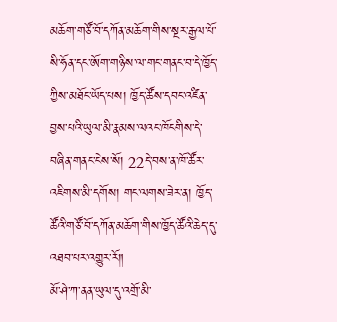མཆོག་གཙོ་བོ་དཀོན་མཆོག་གིས་སྔར་རྒྱལ་པོ་སི་ཧོན་དང་ཨོག་གཉིས་ལ་གང་གནང་བ་དེ་ཁྱོད་ཀྱིས་མཐོང་ཡོད་པས། ཁྱོད་ཚོས་དབང་འཛིན་བྱས་པའི་ཡུལ་མི་རྣམས་ལའང་ཁོངགིས་དེ་བཞིན་གནང་ངེས་སོ། 22དེ་བས་ན་ཁོ་ཚོར་འཇིགས་མི་དགོས། གང་ལགས་ཟེར་ན། ཁྱོད་ཚོའི་གཙོ་བོ་དཀོན་མཆོག་གིས་ཁྱོད་ཚོའི་ཆེད་དུ་འཐབ་པར་འགྱུར་རོ༎
མོ་ཤེ་ཀ་ནན་ཡུལ་དུ་འགྲོ་མི་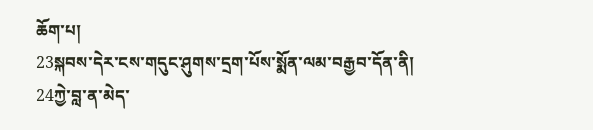ཆོག་པ།
23སྐབས་དེར་ངས་གདུང་ཤུགས་དྲག་པོས་སྨོན་ལམ་བརྒྱབ་དོན་ནི། 24ཀྱེ་བླ་ན་མེད་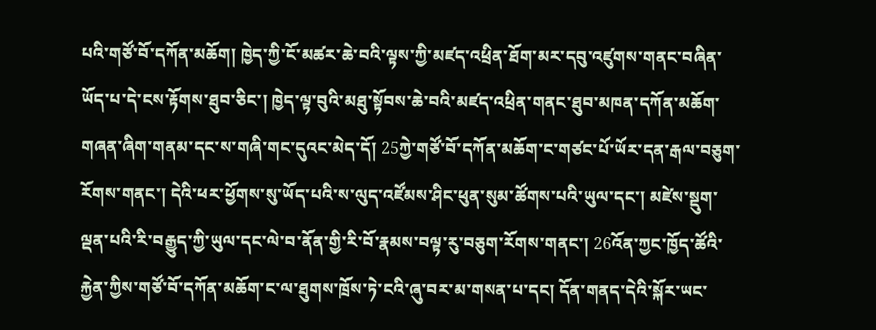པའི་གཙོ་བོ་དཀོན་མཆོག། ཁྱེད་ཀྱི་ངོ་མཚར་ཆེ་བའི་ལྟས་ཀྱི་མཛད་འཕྲིན་ཐོག་མར་དབུ་འཛུགས་གནང་བཞིན་ཡོད་པ་དེ་ངས་རྟོགས་ཐུབ་ཅིང་། ཁྱེད་ལྟ་བུའི་མཐུ་སྟོབས་ཆེ་བའི་མཛད་འཕྲིན་གནང་ཐུབ་མཁན་དཀོན་མཆོག་གཞན་ཞིག་གནམ་དང་ས་གཞི་གང་དུའང་མེད་དོ། 25ཀྱེ་གཙོ་བོ་དཀོན་མཆོག་ང་གཙང་པོ་ཡོར་དན་རྒལ་བཅུག་རོགས་གནང་། དེའི་ཕར་ཕྱོགས་སུ་ཡོད་པའི་ས་ལུད་འཛོམས་ཤིང་ཕུན་སུམ་ཚོགས་པའི་ཡུལ་དང་། མཛེས་སྡུག་ལྡན་པའི་རི་བརྒྱུད་ཀྱི་ཡུལ་དང་ལེ་བ་ནོན་གྱི་རི་བོ་རྣམས་བལྟ་རུ་བཅུག་རོགས་གནང་། 26འོན་ཀྱང་ཁྱོད་ཚོའི་རྐྱེན་ཀྱིས་གཙོ་བོ་དཀོན་མཆོག་ང་ལ་ཐུགས་ཁྲོས་ཏེ་ངའི་ཞུ་བར་མ་གསན་པ་དང། དོན་གནད་དེའི་སྐོར་ཡང་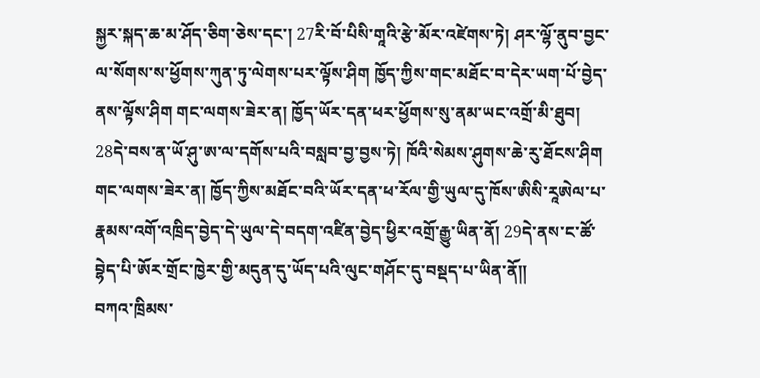སྐྱར་སྐད་ཆ་མ་ཤོད་ཅིག་ཅེས་དང་། 27རི་བོ་པིསི་གཱའི་རྩེ་མོར་འཛེགས་ཏེ། ཤར་ལྷོ་ནུབ་བྱང་ལ་སོགས་ས་ཕྱོགས་ཀུན་ཏུ་ལེགས་པར་ལྟོས་ཤིག ཁྱོད་ཀྱིས་གང་མཐོང་བ་དེར་ཡག་པོ་བྱེད་ནས་ལྟོས་ཤིག གང་ལགས་ཟེར་ན། ཁྱོད་ཡོར་དན་ཕར་ཕྱོགས་སུ་ནམ་ཡང་འགྲོ་མི་ཐུབ། 28དེ་བས་ན་ཡོ་ཤུ་ཨ་ལ་དགོས་པའི་བསླབ་བྱ་བྱས་ཏེ། ཁོའི་སེམས་ཤུགས་ཆེ་རུ་ཐོངས་ཤིག གང་ལགས་ཟེར་ན། ཁྱོད་ཀྱིས་མཐོང་བའི་ཡོར་དན་ཕ་རོལ་གྱི་ཡུལ་དུ་ཁོས་ཨིསི་རཱཨེལ་པ་རྣམས་འགོ་འཁྲིད་བྱེད་དེ་ཡུལ་དེ་བདག་འཛིན་བྱེད་ཕྱིར་འགྲོ་རྒྱུ་ཡིན་ནོ། 29དེ་ནས་ང་ཚོ་བྷེད་པི་ཨོར་གྲོང་ཁྱེར་གྱི་མདུན་དུ་ཡོད་པའི་ལུང་གཤོང་དུ་བསྡད་པ་ཡིན་ནོ༎
བཀའ་ཁྲིམས་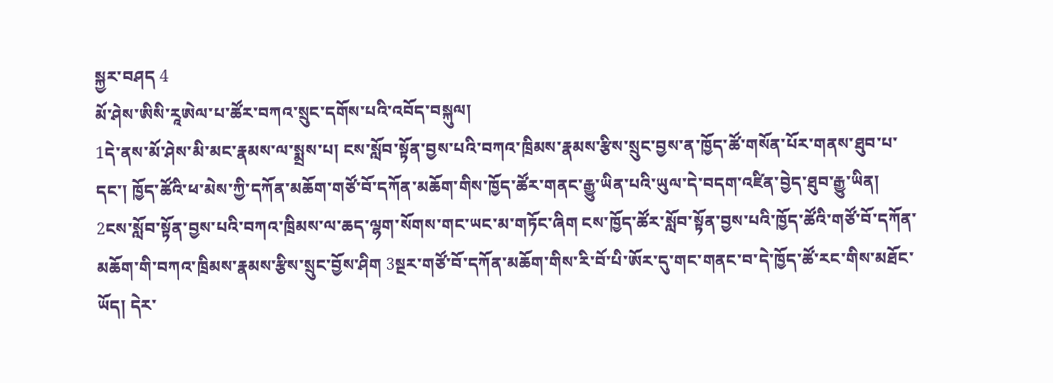སྐྱར་བཤད 4
མོ་ཤེས་ཨིསི་རཱཨེལ་པ་ཚོར་བཀའ་སྲུང་དགོས་པའི་འབོད་བསྐུལ།
1དེ་ནས་མོ་ཤེས་མི་མང་རྣམས་ལ་སྨྲས་པ། ངས་སློབ་སྟོན་བྱས་པའི་བཀའ་ཁྲིམས་རྣམས་རྩིས་སྲུང་བྱས་ན་ཁྱོད་ཚོ་གསོན་པོར་གནས་ཐུབ་པ་དང་། ཁྱོད་ཚོའི་ཕ་མེས་ཀྱི་དཀོན་མཆོག་གཙོ་བོ་དཀོན་མཆོག་གིས་ཁྱོད་ཚོར་གནང་རྒྱུ་ཡིན་པའི་ཡུལ་དེ་བདག་འཛིན་བྱེད་ཐུབ་རྒྱུ་ཡིན། 2ངས་སློབ་སྟོན་བྱས་པའི་བཀའ་ཁྲིམས་ལ་ཆད་ལྷག་སོགས་གང་ཡང་མ་གཏོང་ཞིག ངས་ཁྱོད་ཚོར་སློབ་སྟོན་བྱས་པའི་ཁྱོད་ཚོའི་གཙོ་བོ་དཀོན་མཆོག་གི་བཀའ་ཁྲིམས་རྣམས་རྩིས་སྲུང་བྱོས་ཤིག 3སྔར་གཙོ་བོ་དཀོན་མཆོག་གིས་རི་བོ་པི་ཨོར་དུ་གང་གནང་བ་དེ་ཁྱོད་ཚོ་རང་གིས་མཐོང་ཡོད། དེར་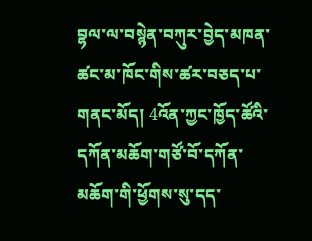བྷལ་ལ་བསྙེན་བཀུར་བྱེད་མཁན་ཚང་མ་ཁོང་གིས་ཚར་བཅད་པ་གནང་མོད། 4འོན་ཀྱང་ཁྱོད་ཚོའི་དཀོན་མཆོག་གཙོ་བོ་དཀོན་མཆོག་གི་ཕྱོགས་སུ་དད་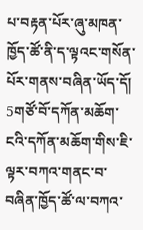པ་བརྟན་པོར་ཞུ་མཁན་ཁྱོད་ཚོ་ནི་ད་ལྟའང་གསོན་པོར་གནས་བཞིན་ཡོད་དོ། 5གཙོ་བོ་དཀོན་མཆོག་ངའི་དཀོན་མཆོག་གིས་ཇི་ལྟར་བཀའ་གནང་བ་བཞིན་ཁྱོད་ཚོ་ལ་བཀའ་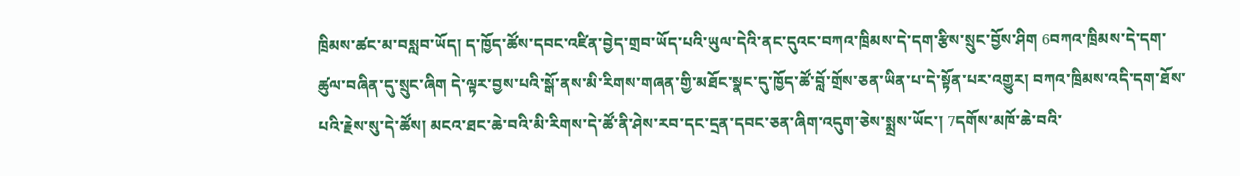ཁྲིམས་ཚང་མ་བསླབ་ཡོད། ད་ཁྱོད་ཚོས་དབང་འཛིན་བྱེད་གྲབ་ཡོད་པའི་ཡུལ་དེའི་ནང་དུའང་བཀའ་ཁྲིམས་དེ་དག་རྩིས་སྲུང་བྱོས་ཤིག 6བཀའ་ཁྲིམས་དེ་དག་ཚུལ་བཞིན་དུ་སྲུང་ཞིག དེ་ལྟར་བྱས་པའི་སྒོ་ནས་མི་རིགས་གཞན་གྱི་མཐོང་སྣང་དུ་ཁྱོད་ཚོ་བློ་གྲོས་ཅན་ཡིན་པ་དེ་སྟོན་པར་འགྱུར། བཀའ་ཁྲིམས་འདི་དག་ཐོས་པའི་རྗེས་སུ་དེ་ཚོས། མངའ་ཐང་ཆེ་བའི་མི་རིགས་དེ་ཚོ་ནི་ཤེས་རབ་དང་དྲན་དབང་ཅན་ཞིག་འདུག་ཅེས་སྨྲས་ཡོང་། 7དགོས་མཁོ་ཆེ་བའི་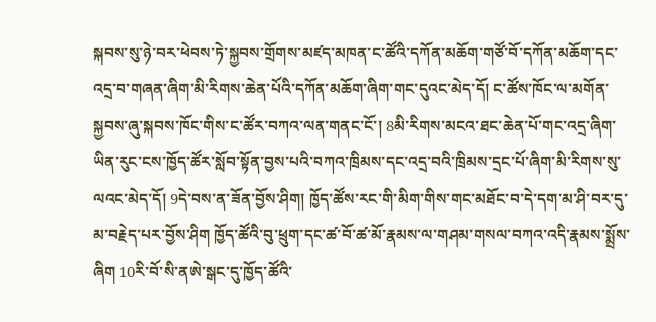སྐབས་སུ་ཉེ་བར་ཕེབས་ཏེ་སྐྱབས་གྲོགས་མཛད་མཁན་ང་ཚོའི་དཀོན་མཆོག་གཙོ་བོ་དཀོན་མཆོག་དང་འདྲ་བ་གཞན་ཞིག་མི་རིགས་ཆེན་པོའི་དཀོན་མཆོག་ཞིག་གང་དུའང་མེད་དོ། ང་ཚོས་ཁོང་ལ་མགོན་སྐྱབས་ཞུ་སྐབས་ཁོང་གིས་ང་ཚོར་བཀའ་ལན་གནང་ངོ་། 8མི་རིགས་མངའ་ཐང་ཆེན་པོ་གང་འདྲ་ཞིག་ཡིན་རུང་ངས་ཁྱོད་ཚོར་སློབ་སྟོན་བྱས་པའི་བཀའ་ཁྲིམས་དང་འདྲ་བའི་ཁྲིམས་དྲང་པོ་ཞིག་མི་རིགས་སུ་ལའང་མེད་དོ། 9དེ་བས་ན་ཟོན་བྱོས་ཤིག། ཁྱོད་ཚོས་རང་གི་མིག་གིས་གང་མཐོང་བ་དེ་དག་མ་ཤི་བར་དུ་མ་བརྗེད་པར་བྱོས་ཤིག ཁྱོད་ཚོའི་བུ་ཕྲུག་དང་ཚ་བོ་ཚ་མོ་རྣམས་ལ་གཤམ་གསལ་བཀའ་འདི་རྣམས་སྨྲོས་ཞིག 10རི་བོ་སི་ནཨེ་སྒང་དུ་ཁྱོད་ཚོའི་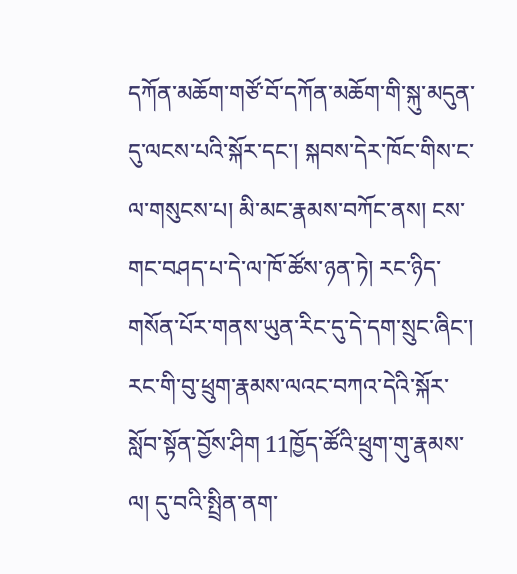དཀོན་མཆོག་གཙོ་བོ་དཀོན་མཆོག་གི་སྐུ་མདུན་དུ་ལངས་པའི་སྐོར་དང་། སྐབས་དེར་ཁོང་གིས་ང་ལ་གསུངས་པ། མི་མང་རྣམས་བཀོང་ནས། ངས་གང་བཤད་པ་དེ་ལ་ཁོ་ཚོས་ཉན་ཏེ། རང་ཉིད་གསོན་པོར་གནས་ཡུན་རིང་དུ་དེ་དག་སྲུང་ཞིང་། རང་གི་བུ་ཕྲུག་རྣམས་ལའང་བཀའ་དེའི་སྐོར་སློབ་སྟོན་བྱོས་ཤིག 11ཁྱོད་ཚོའི་ཕྲུག་གུ་རྣམས་ལ། དུ་བའི་སྤྲིན་ནག་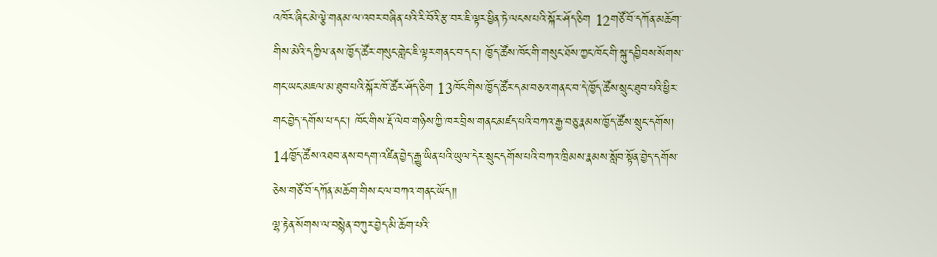འཁོར་ཞིང་མེ་ལྕེ་གནམ་ལ་འབར་བཞིན་པའི་རི་བོའི་རྩ་བར་ཇི་ལྟར་ཕྱིན་ཏེ་ལངས་པའི་སྐོར་ཤོད་ཅིག 12གཙོ་བོ་དཀོན་མཆོག་གིས་མེའི་དཀྱིལ་ནས་ཁྱོད་ཚོར་གསུང་གླེང་ཇི་ལྟར་གནང་བ་དང་། ཁྱོད་ཚོས་ཁོང་གི་གསུང་ཐོས་ཀྱང་ཁོང་གི་སྐུ་དབྱིབས་སོགས་གང་ཡང་མཇལ་མ་ཐུབ་པའི་སྐོར་ཁོ་ཚོར་ཤོད་ཅིག 13ཁོང་གིས་ཁྱོད་ཚོར་དམ་བཅའ་གནང་བ་དེ་ཁྱོད་ཚོས་སྲུང་ཐུབ་པའི་ཕྱིར་གང་བྱེད་དགོས་པ་དང་། ཁོང་གིས་རྡོ་ལེབ་གཉིས་ཀྱི་ཁར་བྲིས་གནང་མཛད་པའི་བཀའ་རྒྱ་བཅུ་རྣམས་ཁྱོད་ཚོས་སྲུང་དགོས། 14ཁྱོད་ཚོས་འཐབ་ནས་བདག་འཛིན་བྱེད་རྒྱུ་ཡིན་པའི་ཡུལ་དེར་སྲུང་དགོས་པའི་བཀའ་ཁྲིམས་རྣམས་སློབ་སྟོན་བྱེད་དགོས་ཅེས་གཙོ་བོ་དཀོན་མཆོག་གིས་ང་ལ་བཀའ་གནང་ཡོད༎
ལྷ་རྟེན་སོགས་ལ་བསྙེན་བཀུར་བྱེད་མི་ཆོག་པའི་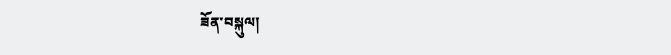ཟོན་བསྐུལ།